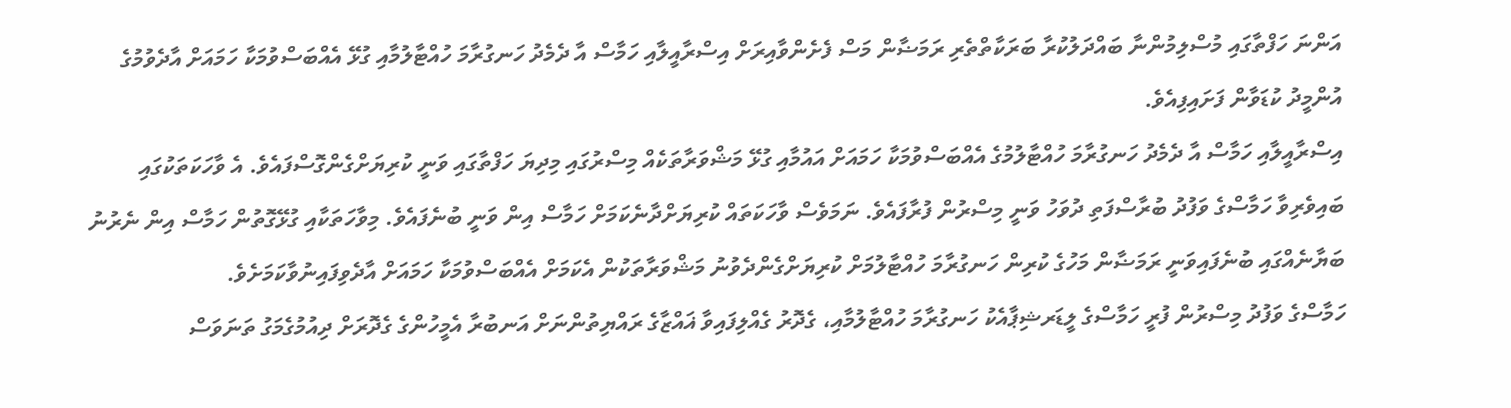އަންނަ ހަފްތާގައި މުސްލިމުންނާ ބައްދަލުކުރާ ބަރަކާތްތެރި ރަމަޟާން މަސް ފެށެންވާއިރަށް އިސްރާއީލާއި ހަމާސް އާ ދެމެދު ހަނގުރާމަ ހުއްޓާލުމާއި ގުޅޭ އެއްބަސްވުމަކާ ހަމައަށް އާދެވުމުގެ އުންމީދު ކުޑަވާން ފަށައިފިއެވެ.
އިސްރާއީލާއި ހަމާސް އާ ދެމެދު ހަނގުރާމަ ހުއްޓާލުމުގެ އެއްބަސްވުމަކާ ހަމައަށް އައުމާއި ގުޅޭ މަޝްވަރާތަކެއް މިސްރުގައި މިދިޔަ ހަފްތާގައި ވަނީ ކުރިޔަށްގެންގޮސްފައެވެ. އެ ވާހަކަތަކުގައި ބައިވެރިވާ ހަމާސްގެ ވަފުދު ބުރާސްފަތި ދުވަހު ވަނީ މިސްރުން ފުރާފައެވެ. ނަމަވެސް ވާހަކަތައް ކުރިޔަށްދާނެކަމަށް ހަމާސް އިން ވަނީ ބުނެފައެވެ. މިވާހަތަކާއި ގުޅޭގޮތުން ހަމާސް އިން ނެރުނު ބަޔާނެއްގައި ބުނެފައިވަނީ ރަމަޟާން މަހުގެ ކުރިން ހަނގުރާމަ ހުއްޓާލުމަށް ކުރިޔަށްގެންދެވުނު މަޝްވަރާތަކުން އެކަމަށް އެއްބަސްވުމަކާ ހަމައަށް އާދެވިފައިނުވާކަމަށެވެ.
ހަމާސްގެ ވަފުދު މިސްރުން ފުރީ ހަމާސްގެ ލީޑަރޝިޕާއެކު ހަނގުރާމަ ހުއްޓާލުމާއި، ގެދޮރު ގެއްލިފައިވާ ޣައްޒާގެ ރައްޔިތުންނަށް އަނބުރާ އެމީހުންގެ ގެދޮރަށް ދިއުމުގެމަގު ތަނަވަސް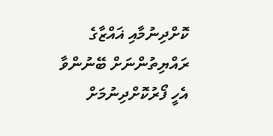ކޮށްދިނުމާއި ޣައްޒާގެ ރައްޔިތުންނަށް ބޭނުންވާ އެހީ ފޯރުކޮށްދިނުމަށް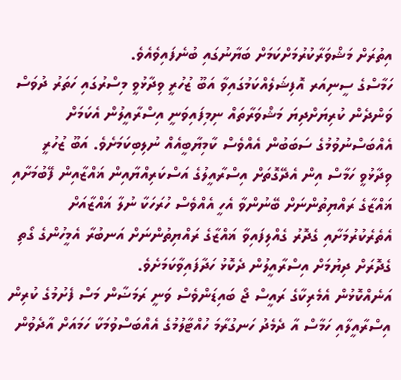އިތުރަށް މަޝްވަރާކުރުމަށްކަމަށް ބަޔާނުގައި ބުނެފައިވެއެވެ.
ހަމާސްގެ ސީނިއަރ އޮފިޝަލެއްކަމުގައިވާ އަބޫ ޒުހުރީ ވިދާޅުވީ މިސްރުގައި ހަތަރު ދުވަސް ވަންދެން ކުރިޔަށްދިޔަ މަޝްވަރާތައް ނިމިފައިވަނީ އިސްރާއީލުން އެކަމަށް އެއްބަސްނުވުމުގެ ސަބަބުން އެއްވެސް ކާމިޔާބީއެއް ނުލިބިކަމަށެވެ. އަބޫ ޒުހުރީ ވިދާޅުވީ ހަމާސް އިން އެދޭގޮތަށް އިސްރާއީލުގެ އަސްކަރިއްޔާއިން ޣައްޒާއިން ފޭބުމަށާއި ޣައްޒާގެ ރައްޔިތުންނަށް ބޭނުންވާ އެހީ އެއްވެސް ހުރަހަކާ ނުލާ ޣައްޒާއަށް އެތެރެކުރުމަށާއި ގެދޮރު ގެއްލިފައިވާ ޣައްޒާގެ ރައްޔިތުންނަށް އަނބުރާ އެމީހުންގެ ގޯތި ގެދޮރަށް ދިޔުމަށް އިސްރާއީލުން ދެކޮޅު ހަދާފައިވާކަމަށެވެ.
އަނެއްކޮޅުން އެމެރިކާގެ ރައީސް ޖޯ ބައިޑަންވެސް ވަނީ ރަމަޟާން މަސް ފެށުމުގެ ކުރިން އިސްރާއީލާއި ހަމާސް އާ ދެމެދު ހަނގުރާމަ ހުއްޓާލުމުގެ އެއްބަސްވުމަކާ ހަމައަށް އާދެވުން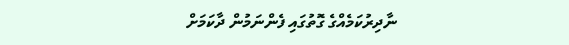ނާދިރުކަމެއްގެ ގޮތުގައި ފެންނަމުން ދާކަމަށް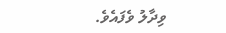ވިދާލު ވެފައެވެ.